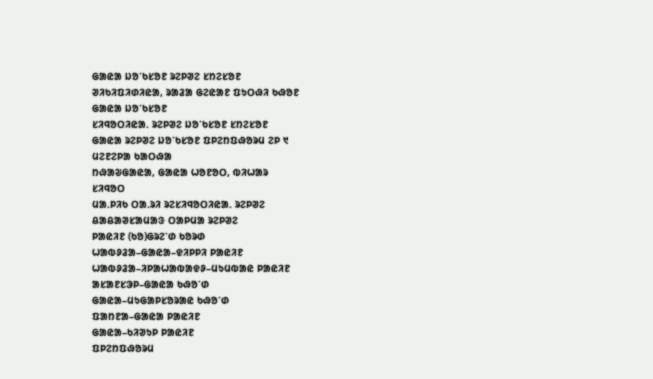ᱜᱟᱭᱟ ᱡᱚᱸᱠᱥᱚᱱ ᱨᱮᱞᱣᱮ ᱥᱴᱮᱥᱚᱱ
ᱣᱤᱠᱤᱯᱤᱰᱤᱭᱟ, ᱨᱟᱲᱟ ᱜᱮᱭᱟᱱ ᱯᱩᱛᱷᱤ ᱠᱷᱚᱱ
ᱜᱟᱭᱟ ᱡᱚᱸᱠᱥᱚᱱ
ᱥᱤᱧᱚᱛᱤᱭᱟᱹ ᱨᱮᱞᱣᱮ ᱡᱚᱸᱠᱥᱚᱱ ᱥᱴᱮᱥᱚᱱ
ᱜᱟᱭᱟ ᱨᱮᱞᱣᱮ ᱡᱚᱸᱠᱥᱚᱱ ᱯᱞᱮᱴᱯᱷᱚᱨᱢ ᱮᱞ ᱑
ᱢᱮᱱᱮᱞᱟ ᱠᱟᱛᱷᱟ
ᱴᱷᱟᱶᱜᱟᱭᱟ, ᱜᱟᱭᱟ ᱦᱚᱱᱚᱛ, ᱵᱤᱦᱟᱨ
ᱥᱤᱧᱚᱛ
ᱢᱟᱹᱞᱤᱠ ᱛᱟᱹᱨᱤ ᱨᱮᱥᱤᱧᱚᱛᱤᱭᱟᱹ ᱨᱮᱞᱣᱮ
ᱪᱟᱪᱟᱣᱥᱟᱢᱟᱝ ᱛᱟᱞᱢᱟ ᱨᱮᱞᱣᱮ
ᱞᱟᱭᱤᱱ (ᱠᱚ)ᱜᱨᱮᱸᱰ ᱠᱚᱨᱰ
ᱦᱟᱵᱽᱲᱟ–ᱜᱟᱭᱟ–ᱫᱤᱞᱞᱤ ᱞᱟᱭᱤᱱ
ᱦᱟᱵᱽᱲᱟ–ᱤᱞᱟᱦᱟᱵᱟᱫᱽ–ᱢᱩᱢᱵᱟᱭ ᱞᱟᱭᱤᱱ
ᱟᱥᱟᱱᱥᱳᱞ–ᱜᱟᱭᱟ ᱠᱷᱚᱸᱰ
ᱜᱟᱭᱟ–ᱢᱩᱜᱟᱞᱥᱚᱨᱟᱭ ᱠᱷᱚᱸᱰ
ᱯᱟᱴᱱᱟ–ᱜᱟᱭᱟ ᱞᱟᱭᱤᱱ
ᱜᱟᱭᱟ–ᱠᱤᱣᱩᱞ ᱞᱟᱭᱤᱱ
ᱯᱞᱮᱴᱯᱷᱚᱨᱢ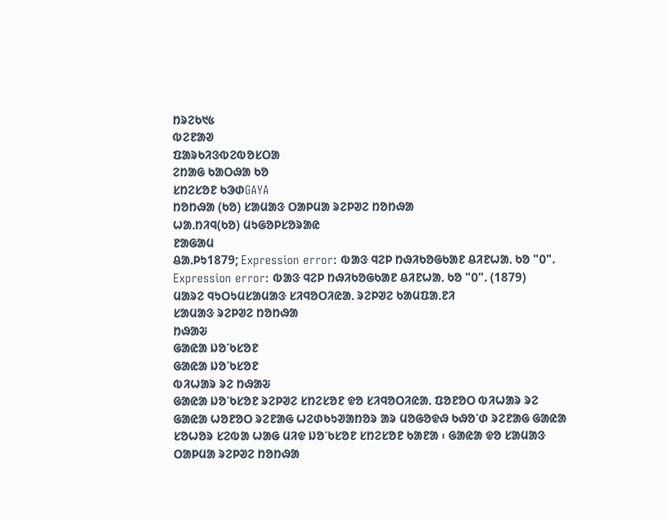ᱴᱨᱮᱠ᱑᱕
ᱵᱮᱱᱟᱣ
ᱯᱟᱨᱠᱤᱝᱵᱮᱵᱚᱥᱛᱟ
ᱮᱴᱟᱜ ᱠᱟᱛᱷᱟ ᱠᱚ
ᱥᱴᱮᱥᱚᱱ ᱠᱳᱰGAYA
ᱴᱚᱴᱷᱟ (ᱠᱚ) ᱥᱟᱢᱟᱝ ᱛᱟᱞᱢᱟ ᱨᱮᱞᱣᱮ ᱴᱚᱴᱷᱟ
ᱦᱟᱹᱴᱤᱧ(ᱠᱚ) ᱢᱩᱜᱚᱞᱥᱚᱨᱟᱭ
ᱱᱟᱜᱟᱢ
ᱪᱟᱹᱞᱩ1879; Expression error: ᱵᱟᱝ ᱧᱮᱞ ᱴᱷᱤᱠᱚᱜᱠᱟᱱ ᱪᱤᱱᱦᱟᱹ ᱠᱚ "᱐". Expression error: ᱵᱟᱝ ᱧᱮᱞ ᱴᱷᱤᱠᱚᱜᱠᱟᱱ ᱪᱤᱱᱦᱟᱹ ᱠᱚ "᱐". (1879)
ᱢᱟᱨᱮ ᱧᱩᱛᱩᱢᱥᱟᱢᱟᱝ ᱥᱤᱧᱚᱛᱤᱭᱟᱹ ᱨᱮᱞᱣᱮ ᱠᱟᱢᱯᱟᱹᱱᱤ
ᱥᱟᱢᱟᱝ ᱨᱮᱞᱣᱮ ᱴᱚᱴᱷᱟ
ᱴᱷᱟᱶ
ᱜᱟᱭᱟ ᱡᱚᱸᱠᱥᱚᱱ
ᱜᱟᱭᱟ ᱡᱚᱸᱠᱥᱚᱱ
ᱵᱤᱦᱟᱨ ᱨᱮ ᱴᱷᱟᱶ
ᱜᱟᱭᱟ ᱡᱚᱸᱠᱥᱚᱱ ᱨᱮᱞᱣᱮ ᱥᱴᱮᱥᱚᱱ ᱫᱚ ᱥᱤᱧᱚᱛᱤᱭᱟᱹ ᱯᱚᱱᱚᱛ ᱵᱤᱦᱟᱨ ᱨᱮ ᱜᱟᱭᱟ ᱦᱚᱱᱚᱛ ᱨᱮᱱᱟᱜ ᱦᱮᱰᱠᱩᱣᱟᱴᱚᱨ ᱟᱨ ᱢᱚᱜᱚᱫᱷ ᱠᱷᱚᱸᱰ ᱨᱮᱱᱟᱜ ᱜᱟᱭᱟ ᱥᱚᱦᱚᱨ ᱥᱮᱵᱟ ᱦᱟᱜ ᱢᱤᱫ ᱡᱚᱸᱠᱥᱚᱱ ᱥᱴᱮᱥᱚᱱ ᱠᱟᱱᱟ ᱾ ᱜᱟᱭᱟ ᱫᱚ ᱥᱟᱢᱟᱝ ᱛᱟᱞᱢᱟ ᱨᱮᱞᱣᱮ ᱴᱚᱴᱷᱟ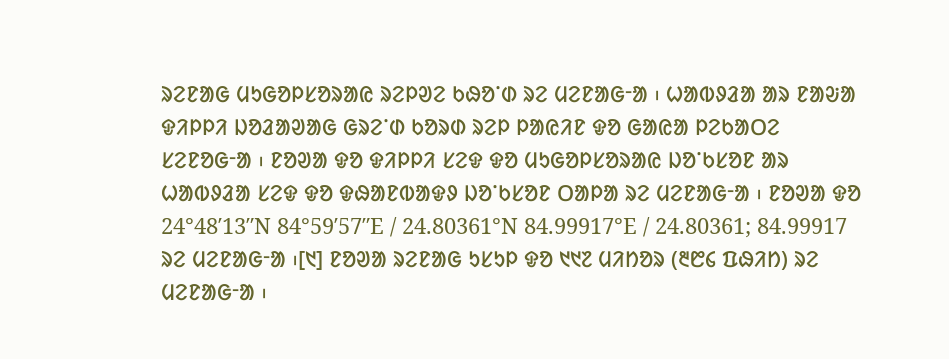ᱨᱮᱱᱟᱜ ᱢᱩᱜᱚᱞᱥᱚᱨᱟᱭ ᱨᱮᱞᱣᱮ ᱠᱷᱚᱸᱰ ᱨᱮ ᱢᱮᱱᱟᱜᱼᱟ ᱾ ᱦᱟᱵᱽᱲᱟ ᱟᱨ ᱱᱟᱶᱟ ᱫᱤᱞᱞᱤ ᱡᱚᱲᱟᱣᱟᱜ ᱜᱨᱮᱸᱰ ᱠᱚᱨᱰ ᱨᱮᱞ ᱞᱟᱭᱤᱱ ᱫᱚ ᱜᱟᱭᱟ ᱞᱮᱠᱟᱛᱮ ᱥᱮᱱᱚᱜᱼᱟ ᱾ ᱱᱚᱣᱟ ᱫᱚ ᱫᱤᱞᱞᱤ ᱥᱮᱫ ᱫᱚ ᱢᱩᱜᱚᱞᱥᱚᱨᱟᱭ ᱡᱚᱸᱠᱥᱚᱱ ᱟᱨ ᱦᱟᱵᱽᱲᱟ ᱥᱮᱫ ᱫᱚ ᱫᱷᱟᱱᱵᱟᱫᱽ ᱡᱚᱸᱠᱥᱚᱱ ᱛᱟᱞᱟ ᱨᱮ ᱢᱮᱱᱟᱜᱼᱟ ᱾ ᱱᱚᱣᱟ ᱫᱚ 24°48′13″N 84°59′57″E / 24.80361°N 84.99917°E / 24.80361; 84.99917 ᱨᱮ ᱢᱮᱱᱟᱜᱼᱟ ᱾[᱑] ᱱᱚᱣᱟ ᱨᱮᱱᱟᱜ ᱩᱥᱩᱞ ᱫᱚ ᱑᱑᱗ ᱢᱤᱴᱚᱨ (᱓᱘᱔ ᱯᱷᱤᱴ) ᱨᱮ ᱢᱮᱱᱟᱜᱼᱟ ᱾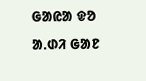ᱜᱟᱭᱟ ᱫᱚ ᱟᱹᱰᱤ ᱜᱟᱱ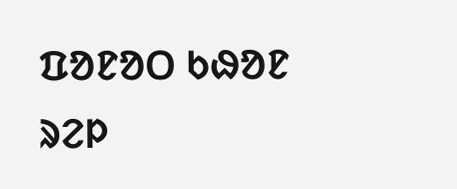ᱯᱚᱱᱚᱛ ᱠᱷᱚᱱ ᱨᱮᱞ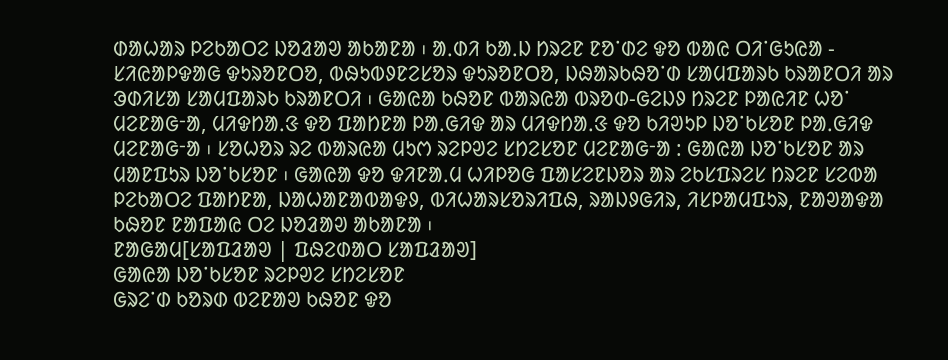ᱰᱟᱦᱟᱨ ᱞᱮᱠᱟᱛᱮ ᱡᱚᱲᱟᱣ ᱟᱠᱟᱱᱟ ᱾ ᱟᱹᱰᱤ ᱠᱟᱹᱡ ᱴᱨᱮᱱ ᱱᱚᱸᱰᱮ ᱫᱚ ᱵᱟᱭ ᱛᱤᱸᱜᱩᱭᱟ - ᱥᱤᱭᱟᱞᱫᱟᱜ ᱫᱩᱨᱚᱱᱛᱚ, ᱵᱷᱩᱵᱽᱱᱮᱥᱚᱨ ᱫᱩᱨᱚᱱᱛᱚ, ᱡᱷᱟᱨᱠᱷᱚᱸᱰ ᱥᱟᱢᱯᱟᱨᱠ ᱠᱨᱟᱱᱛᱤ ᱟᱨ ᱳᱰᱤᱥᱟ ᱥᱟᱢᱯᱟᱨᱠ ᱠᱨᱟᱱᱛᱤ ᱾ ᱜᱟᱭᱟ ᱠᱷᱚᱱ ᱵᱟᱨᱭᱟ ᱵᱨᱚᱰ-ᱜᱮᱡᱽ ᱴᱨᱮᱱ ᱞᱟᱭᱤᱱ ᱦᱚᱸ ᱢᱮᱱᱟᱜᱼᱟ, ᱢᱤᱫᱴᱟᱹᱝ ᱫᱚ ᱯᱟᱴᱱᱟ ᱞᱟᱹᱜᱤᱫ ᱟᱨ ᱢᱤᱫᱴᱟᱹᱝ ᱫᱚ ᱠᱤᱣᱩᱞ ᱡᱚᱸᱠᱥᱚᱱ ᱞᱟᱹᱜᱤᱫ ᱢᱮᱱᱟᱜᱼᱟ ᱾ ᱥᱚᱦᱚᱨ ᱨᱮ ᱵᱟᱨᱭᱟ ᱢᱩᱬ ᱨᱮᱞᱣᱮ ᱥᱴᱮᱥᱚᱱ ᱢᱮᱱᱟᱜᱼᱟ : ᱜᱟᱭᱟ ᱡᱚᱸᱠᱥᱚᱱ ᱟᱨ ᱢᱟᱱᱯᱩᱨ ᱡᱚᱸᱠᱥᱚᱱ ᱾ ᱜᱟᱭᱟ ᱫᱚ ᱫᱤᱱᱟᱹᱢ ᱦᱤᱞᱚᱜ ᱯᱟᱥᱮᱱᱡᱚᱨ ᱟᱨ ᱮᱠᱥᱯᱨᱮᱥ ᱴᱨᱮᱱ ᱥᱮᱵᱟ ᱞᱮᱠᱟᱛᱮ ᱯᱟᱴᱱᱟ, ᱡᱟᱦᱟᱱᱟᱵᱟᱫᱽ, ᱵᱤᱦᱟᱨᱥᱚᱨᱤᱯᱷ, ᱨᱟᱡᱽᱜᱤᱨ, ᱤᱥᱞᱟᱢᱯᱩᱨ, ᱱᱟᱣᱟᱫᱟ ᱠᱷᱚᱱ ᱱᱟᱯᱟᱭ ᱛᱮ ᱡᱚᱲᱟᱣ ᱟᱠᱟᱱᱟ ᱾
ᱱᱟᱜᱟᱢ[ᱥᱟᱯᱲᱟᱣ | ᱯᱷᱮᱰᱟᱛ ᱥᱟᱯᱲᱟᱣ]
ᱜᱟᱭᱟ ᱡᱚᱸᱠᱥᱚᱱ ᱨᱮᱞᱣᱮ ᱥᱴᱮᱥᱚᱱ
ᱜᱨᱮᱸᱰ ᱠᱚᱨᱰ ᱵᱮᱱᱟᱣ ᱠᱷᱚᱱ ᱫᱚ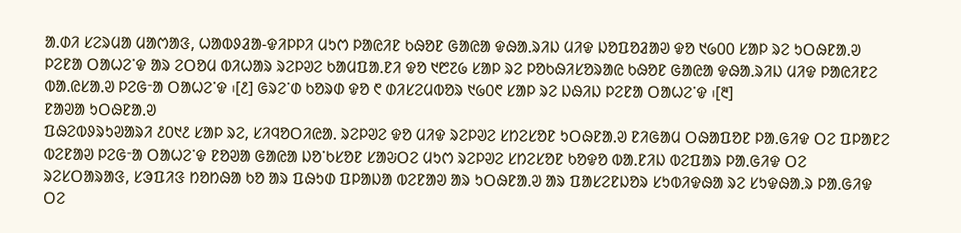ᱟᱹᱰᱤ ᱥᱮᱨᱢᱟ ᱢᱟᱬᱟᱝ, ᱦᱟᱵᱽᱲᱟ-ᱫᱤᱞᱞᱤ ᱢᱩᱬ ᱞᱟᱭᱤᱱ ᱠᱷᱚᱱ ᱜᱟᱭᱟ ᱫᱷᱟᱹᱨᱤᱡ ᱢᱤᱫ ᱡᱚᱯᱚᱲᱟᱣ ᱫᱚ ᱑᱙᱐᱐ ᱥᱟᱞ ᱨᱮ ᱩᱛᱷᱱᱟᱹᱣ ᱞᱮᱱᱟ ᱛᱟᱦᱮᱸᱫ ᱟᱨ ᱮᱛᱚᱢ ᱵᱤᱦᱟᱨ ᱨᱮᱞᱣᱮ ᱠᱟᱢᱯᱟᱹᱱᱤ ᱫᱚ ᱑᱘᱗᱙ ᱥᱟᱞ ᱨᱮ ᱞᱚᱠᱷᱤᱥᱚᱨᱟᱭ ᱠᱷᱚᱱ ᱜᱟᱭᱟ ᱫᱷᱟᱹᱨᱤᱡ ᱢᱤᱫ ᱞᱟᱭᱤᱱᱮ ᱵᱟᱹᱭᱥᱟᱹᱣ ᱞᱮᱜᱼᱟ ᱛᱟᱦᱮᱸᱫ ᱾[᱒] ᱜᱨᱮᱸᱰ ᱠᱚᱨᱰ ᱫᱚ ᱖ ᱰᱤᱥᱮᱢᱵᱚᱨ ᱑᱙᱐᱖ ᱥᱟᱞ ᱨᱮ ᱡᱷᱤᱡ ᱞᱮᱱᱟ ᱛᱟᱦᱮᱸᱫ ᱾[᱓]
ᱱᱟᱣᱟ ᱩᱛᱷᱱᱟᱹᱣ
ᱯᱷᱮᱵᱽᱨᱩᱣᱟᱨᱤ ᱒᱐᱑᱒ ᱥᱟᱞ ᱨᱮ, ᱥᱤᱧᱚᱛᱤᱭᱟᱹ ᱨᱮᱞᱣᱮ ᱫᱚ ᱢᱤᱫ ᱨᱮᱞᱣᱮ ᱥᱴᱮᱥᱚᱱ ᱩᱛᱷᱱᱟᱹᱣ ᱱᱤᱜᱟᱢ ᱛᱷᱟᱯᱚᱱ ᱞᱟᱹᱜᱤᱫ ᱛᱮ ᱯᱞᱟᱱᱮ ᱵᱮᱱᱟᱣ ᱞᱮᱜᱼᱟ ᱛᱟᱦᱮᱸᱫ ᱱᱚᱣᱟ ᱜᱟᱭᱟ ᱡᱚᱸᱠᱥᱚᱱ ᱥᱟᱶᱛᱮ ᱢᱩᱬ ᱨᱮᱞᱣᱮ ᱥᱴᱮᱥᱚᱱ ᱠᱚᱫᱚ ᱵᱟᱹᱱᱤᱡ ᱵᱮᱯᱟᱨ ᱞᱟᱹᱜᱤᱫ ᱛᱮ ᱨᱮᱥᱛᱟᱨᱟᱝ, ᱥᱳᱯᱤᱝ ᱴᱚᱴᱷᱟ ᱠᱚ ᱟᱨ ᱯᱷᱩᱰ ᱯᱞᱟᱡᱟ ᱵᱮᱱᱟᱣ ᱟᱨ ᱩᱛᱷᱱᱟᱹᱣ ᱟᱨ ᱯᱟᱥᱮᱱᱡᱚᱨ ᱥᱩᱵᱤᱫᱷᱟ ᱨᱮ ᱥᱩᱫᱷᱟᱹᱨ ᱞᱟᱹᱜᱤᱫ ᱛᱮ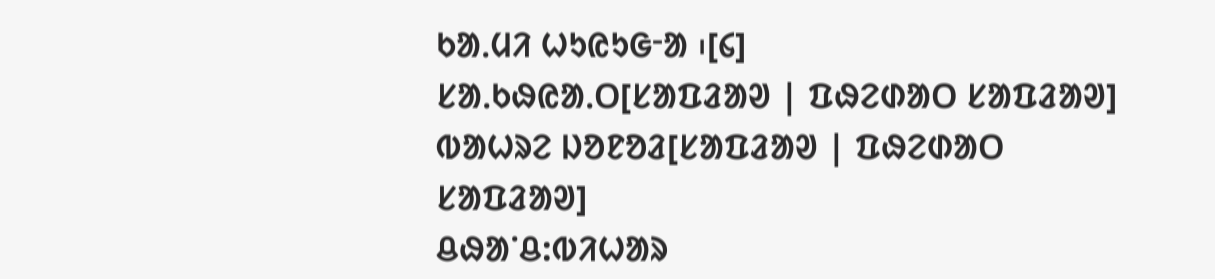ᱠᱟᱹᱢᱤ ᱦᱩᱭᱩᱜᱼᱟ ᱾[᱔]
ᱥᱟᱹᱠᱷᱭᱟᱹᱛ[ᱥᱟᱯᱲᱟᱣ | ᱯᱷᱮᱰᱟᱛ ᱥᱟᱯᱲᱟᱣ]
ᱵᱟᱦᱨᱮ ᱡᱚᱱᱚᱲ[ᱥᱟᱯᱲᱟᱣ | ᱯᱷᱮᱰᱟᱛ ᱥᱟᱯᱲᱟᱣ]
ᱪᱷᱟᱸᱪ:ᱵᱤᱦᱟᱨ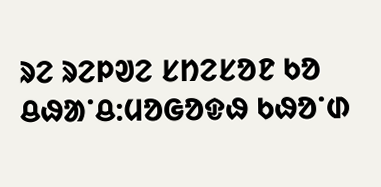ᱨᱮ ᱨᱮᱞᱣᱮ ᱥᱴᱮᱥᱚᱱ ᱠᱚ ᱪᱷᱟᱸᱪ:ᱢᱚᱜᱚᱫᱷ ᱠᱷᱚᱸᱰ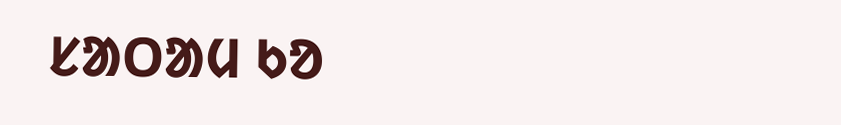ᱥᱟᱛᱟᱢ ᱠᱚ